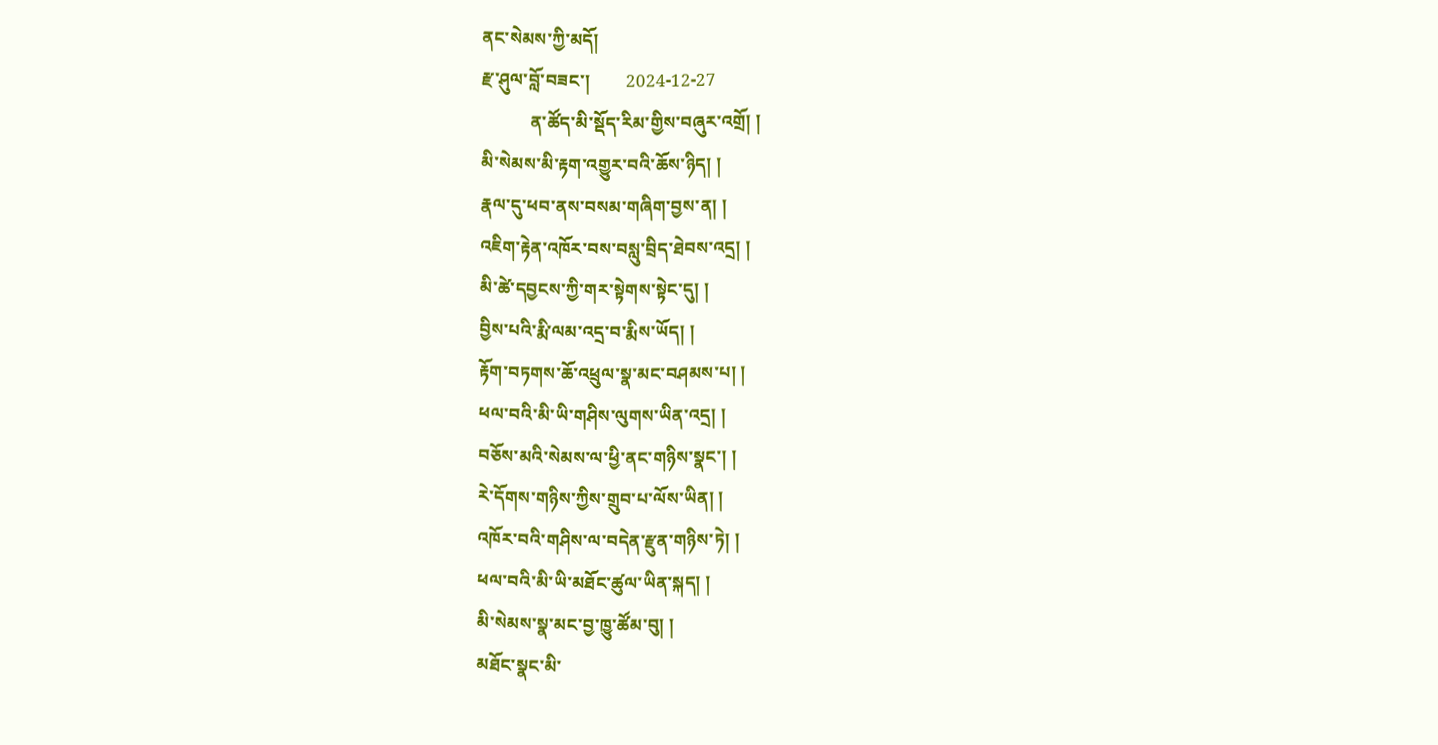ནང་སེམས་ཀྱི་མདོ།
རྫ་ཤུལ་བློ་བཟང་།        2024-12-27
           ན་ཚོད་མི་སྡོད་རིམ་གྱིས་བཞུར་འགྲོ། །
མི་སེམས་མི་རྟག་འགྱུར་བའི་ཆོས་ཉིད། །
རྣལ་དུ་ཕབ་ནས་བསམ་གཞིག་བྱས་ན། །
འཇིག་རྟེན་འཁོར་བས་བསླུ་བྲིད་ཐེབས་འདྲ། །
མི་ཚེ་དབྱངས་ཀྱི་གར་སྟེགས་སྟེང་དུ། །
བྱིས་པའི་རྨི་ལམ་འདྲ་བ་རྨིས་ཡོད། །
རྟོག་བཏགས་ཆོ་འཕྲུལ་སྣ་མང་བཤམས་པ། །
ཕལ་བའི་མི་ཡི་གཤིས་ལུགས་ཡིན་འདྲ། །
བཅོས་མའི་སེམས་ལ་ཕྱི་ནང་གཉིས་སྣང་། །
རེ་དོགས་གཉིས་ཀྱིས་གྲུབ་པ་ལོས་ཡིན། །
འཁོར་བའི་གཤིས་ལ་བདེན་རྫུན་གཉིས་ཏེ། །
ཕལ་བའི་མི་ཡི་མཐོང་ཚུལ་ཡིན་སྐད། །
མི་སེམས་སྣ་མང་བྱ་ཁྱུ་ཚོམ་བུ། །
མཐོང་སྣང་མི་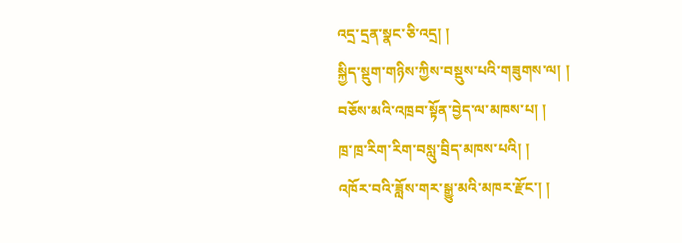འདྲ་དྲན་སྣང་ཅི་འདྲ། །
སྐྱིད་སྡུག་གཉིས་ཀྱིས་བསྡུས་པའི་གཟུགས་ལ། །
བཅོས་མའི་འཁྲབ་སྟོན་བྱེད་ལ་མཁས་པ། །
ཁྲ་ཁྲ་རིག་རིག་བསླུ་བྲིད་མཁས་པའི། །
འཁོར་བའི་ཟློས་གར་སྒྱུ་མའི་མཁར་རྫོང་། །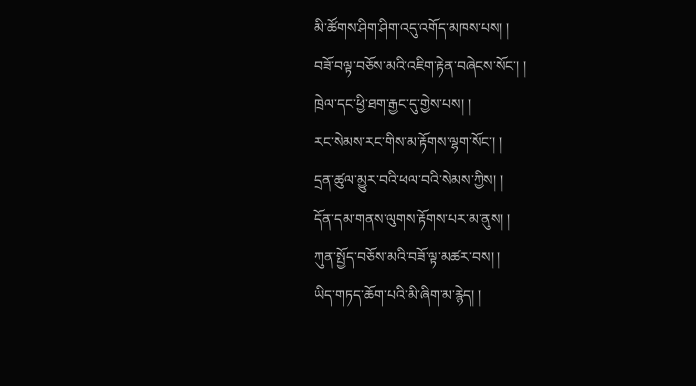མི་ཚོགས་ཤིག་ཤིག་འདུ་འགོད་མཁས་པས། །
བཟོ་བལྟ་བཅོས་མའི་འཇིག་རྟེན་བཞེངས་སོང་། །
ཁྲེལ་དང་ཕྱི་ཐག་རྒྱང་དུ་གྱེས་པས། །
རང་སེམས་རང་གིས་མ་རྟོགས་ལྷག་སོང་། །
དྲན་ཚུལ་མྱུར་བའི་ཕལ་བའི་སེམས་ཀྱིས། །
དོན་དམ་གནས་ལུགས་རྟོགས་པར་མ་ནུས། །
ཀུན་སྤྱོད་བཅོས་མའི་བཟོ་ལྟ་མཚར་བས། །
ཡིད་གཏད་ཆོག་པའི་མི་ཞིག་མ་རྙེད། །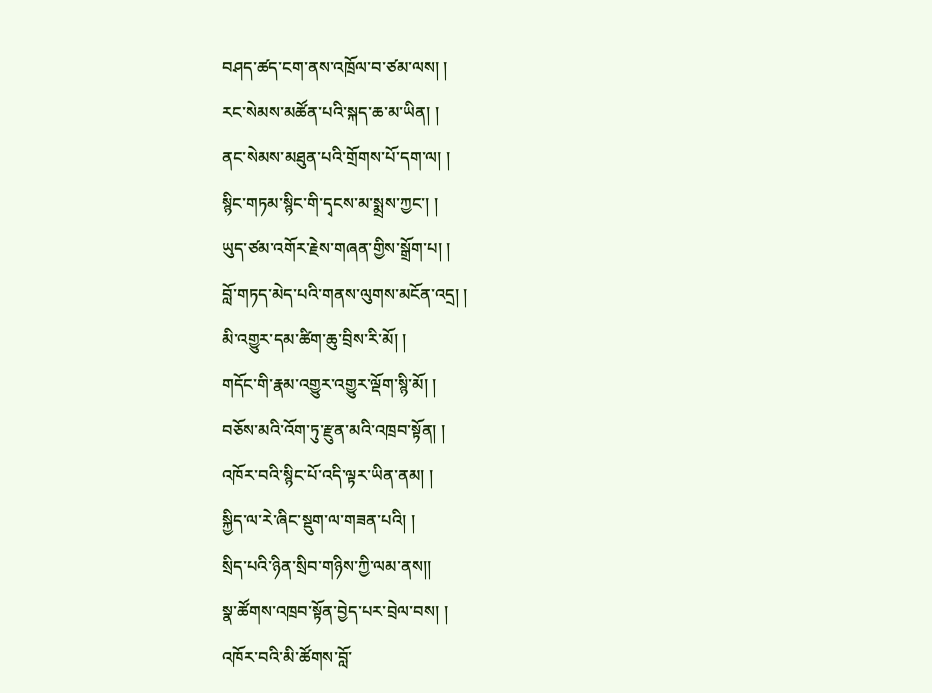བཤད་ཚད་ངག་ནས་འཁྲོལ་བ་ཙམ་ལས། །
རང་སེམས་མཚོན་པའི་སྐད་ཆ་མ་ཡིན། །
ནང་སེམས་མཐུན་པའི་གྲོགས་པོ་དག་ལ། །
སྙིང་གཏམ་སྙིང་གི་དྭངས་མ་སྨྲས་ཀྱང་། །
ཡུད་ཙམ་འགོར་རྗེས་གཞན་གྱིས་སྒྲོག་པ། །
བློ་གཏད་མེད་པའི་གནས་ལུགས་མངོན་འདྲ། །
མི་འགྱུར་དམ་ཚིག་ཆུ་བྲིས་རི་མོ། །
གདོང་གི་རྣམ་འགྱུར་འགྱུར་ལྡོག་སྙི་མོ། །
བཅོས་མའི་འོག་ཏུ་རྫུན་མའི་འཁྲབ་སྟོན། །
འཁོར་བའི་སྙིང་པོ་འདི་ལྟར་ཡིན་ནམ། །
སྐྱིད་ལ་རེ་ཞིང་སྡུག་ལ་གཟན་པའི། །
སྲིད་པའི་ཉིན་སྲིབ་གཉིས་ཀྱི་ལམ་ནས།།
སྣ་ཚོགས་འཁྲབ་སྟོན་བྱེད་པར་བྲེལ་བས། །
འཁོར་བའི་མི་ཚོགས་བློ་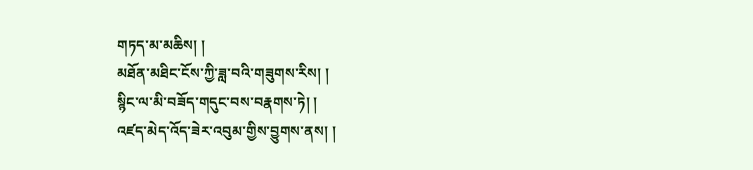གཏད་མ་མཆིས། །
མཐོན་མཐིང་ངོས་ཀྱི་ཟླ་བའི་གཟུགས་རིས། །
སྙིང་ལ་མི་བཟོད་གདུང་བས་བརྣགས་ཏེ། །
འཛད་མེད་འོད་ཟེར་འབུམ་གྱིས་བྱུགས་ནས། །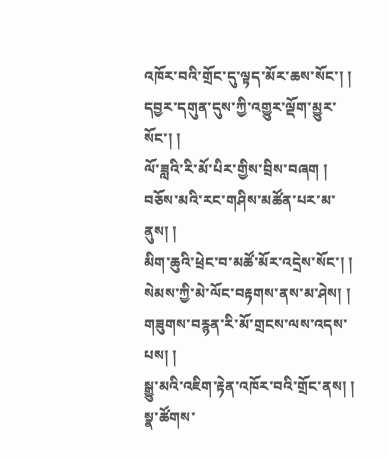འཁོར་བའི་གྲོང་དུ་ལྟད་མོར་ཆས་སོང་། །
དབྱར་དགུན་དུས་ཀྱི་འགྱུར་ལྡོག་མྱུར་སོང་། །
ལོ་ཟླའི་རི་མོ་པིར་གྱིས་བྲིས་བཞག །
བཅོས་མའི་རང་གཤིས་མཚོན་པར་མ་ནུས། །
མིག་ཆུའི་ཕྲེང་བ་མཚོ་མོར་འདྲེས་སོང་། །
སེམས་ཀྱི་མེ་ལོང་བརྟགས་ནས་མ་ཤེས། །
གཟུགས་བརྙན་རི་མོ་གྲངས་ལས་འདས་པས། །
སྒྱུ་མའི་འཇིག་རྟེན་འཁོར་བའི་གྲོང་ནས། །
སྣ་ཚོགས་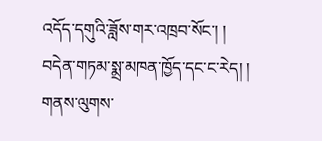འདོད་དགུའི་ཟློས་གར་འཁྲབ་སོང་། །
བདེན་གཏམ་སྨྲ་མཁན་ཁྱོད་དང་ང་རེད། །
གནས་ལུགས་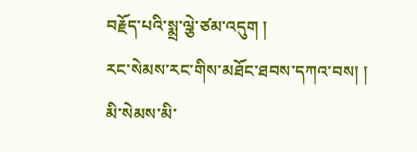བརྗོད་པའི་སྨྲ་ལྕེ་ཙམ་འདུག །
རང་སེམས་རང་གིས་མཐོང་ཐབས་དཀའ་བས། །
མི་སེམས་མི་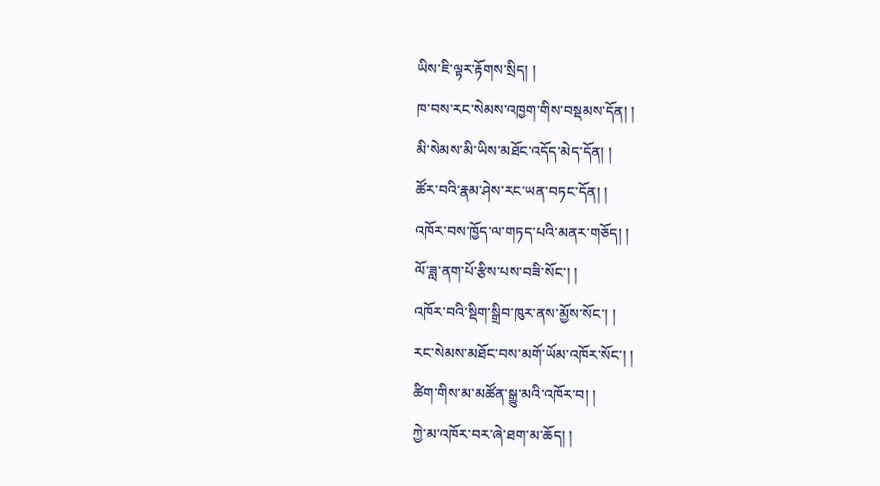ཡིས་ཇི་ལྟར་རྟོགས་སྲིད། །
ཁ་བས་རང་སེམས་འཁྱག་གིས་བསྡམས་དོན། །
མི་སེམས་མི་ཡིས་མཐོང་འདོད་མེད་དོན། །
ཚོར་བའི་རྣམ་ཤེས་རང་ཡན་བཏང་དོན། །
འཁོར་བས་ཁྱོད་ལ་གཏད་པའི་མནར་གཅོད། །
ལོ་ཟླ་ནག་པོ་རྩིས་པས་བཟི་སོང་། །
འཁོར་བའི་སྡིག་སྒྲིབ་ཁུར་ནས་མྱོས་སོང་། །
རང་སེམས་མཐོང་བས་མགོ་ཡོམ་འཁོར་སོང་། །
ཚིག་གིས་མ་མཚོན་སྒྱུ་མའི་འཁོར་བ། །
ཀྱེ་མ་འཁོར་བར་ཞེ་ཐག་མ་ཆོད། །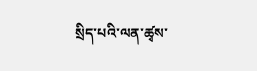སྲིད་པའི་ལན་ཚྭས་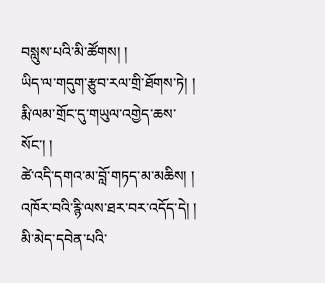བསླུས་པའི་མི་ཚོགས། །
ཡིད་ལ་གདུག་རྩུབ་རལ་གྲི་ཐོགས་ཏེ། །
རྨི་ལམ་གྲོང་དུ་གཡུལ་འགྱེད་ཆས་སོང་། །
ཚེ་འདི་དགའ་མ་བློ་གཏད་མ་མཆིས། །
འཁོར་བའི་རྙི་ལས་ཐར་བར་འདོད་དེ། །
མི་མེད་དབེན་པའི་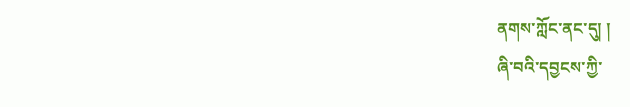ནགས་ཀློང་ནང་དུ། །
ཞི་བའི་དབྱངས་ཀྱི་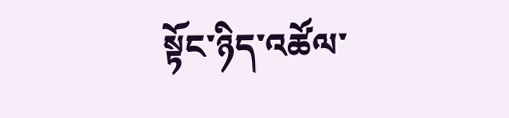སྟོང་ཉིད་འཚོལ་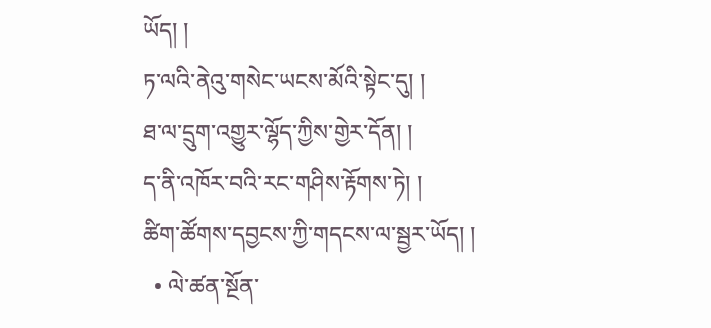ཡོད། །
ཏ་ལའི་ནེའུ་གསེང་ཡངས་མོའི་སྟེང་དུ། །
ཐ་ལ་དྲུག་འགྱུར་ལྷོད་ཀྱིས་གྱེར་དོན། །
ད་ནི་འཁོར་བའི་རང་གཤིས་རྟོགས་ཏེ། །
ཚིག་ཚོགས་དབྱངས་ཀྱི་གདངས་ལ་སྦྱར་ཡོད། །
  • ལེ་ཚན་སྔོན་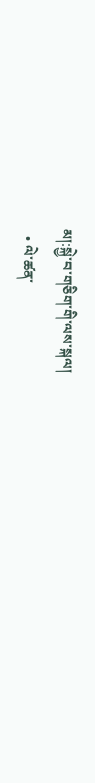མ།:སྐྱེ་བ་གཅིག་གི་ལས་སྐལ།
  • ལེ་ཚན་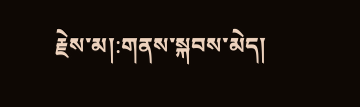རྗེས་མ།:གནས་སྐབས་མེད།